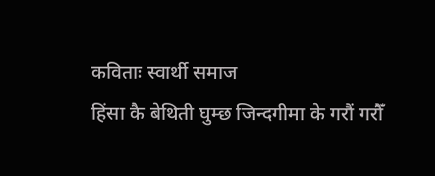कविताः स्वार्थी समाज
हिंसा कै बेथिती घुम्छ जिन्दगीमा के गरौं गरौँ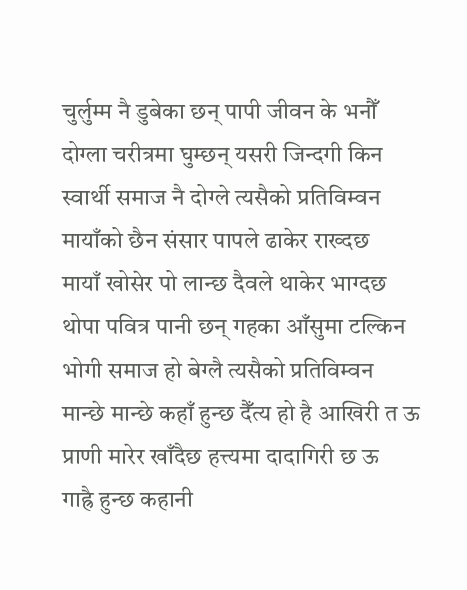चुर्लुम्म नै डुबेका छन् पापी जीवन के भनौँ
दोग्ला चरीत्रमा घुम्छन् यसरी जिन्दगी किन
स्वार्थी समाज नै दोग्ले त्यसैको प्रतिविम्वन
मायाँको छैन संसार पापले ढाकेर राख्दछ
मायाँ खोसेर पो लान्छ दैवले थाकेर भाग्दछ
थोपा पवित्र पानी छन् गहका आँसुमा टल्किन
भोगी समाज हो बेग्लै त्यसैको प्रतिविम्वन
मान्छे मान्छे कहाँ हुन्छ दैँत्य हो है आखिरी त ऊ
प्राणी मारेर खाँदैछ हत्त्यमा दादागिरी छ ऊ
गाह्रै हुन्छ कहानी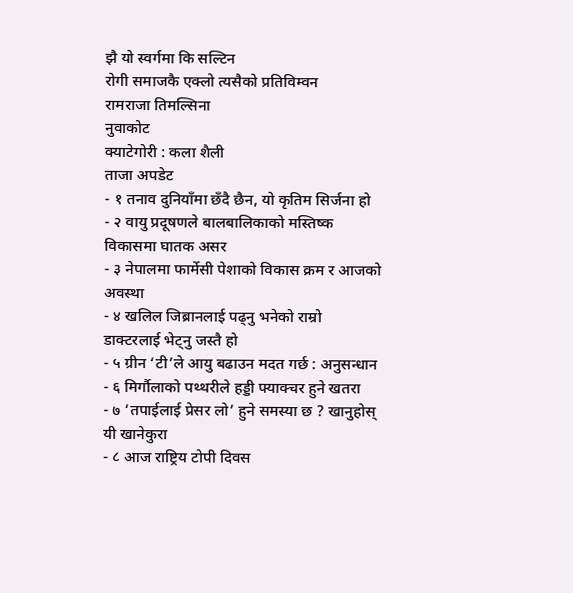झै यो स्वर्गमा कि सल्टिन
रोगी समाजकै एक्लो त्यसैको प्रतिविम्वन
रामराजा तिमल्सिना
नुवाकोट
क्याटेगोरी : कला शैली
ताजा अपडेट
- १ तनाव दुनियाँमा छँदै छैन, यो कृतिम सिर्जना हो
- २ वायु प्रदूषणले बालबालिकाको मस्तिष्क विकासमा घातक असर
- ३ नेपालमा फार्मेसी पेशाको विकास क्रम र आजको अवस्था
- ४ खलिल जिब्रानलाई पढ्नु भनेको राम्रो डाक्टरलाई भेट्नु जस्तै हो
- ५ ग्रीन ‘टी’ले आयु बढाउन मदत गर्छ : अनुसन्धान
- ६ मिर्गौलाको पथ्थरीले हड्डी फ्याक्चर हुने खतरा
- ७ ‘तपाईलाई प्रेसर लो’ हुने समस्या छ ? खानुहोस् यी खानेकुरा
- ८ आज राष्ट्रिय टोपी दिवस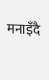मनाइँदै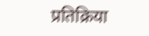प्रतिक्रिया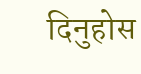दिनुहोस